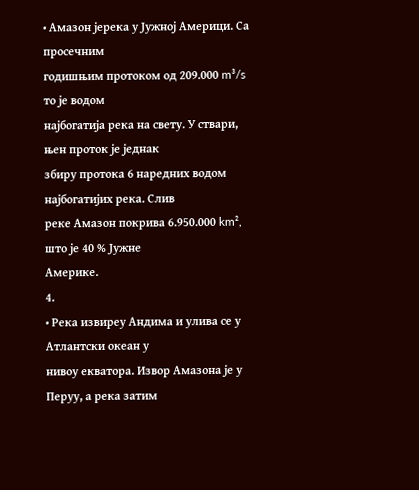• Амазон јерека у Јужној Америци. Са просечним
годишњим протоком од 209.000 m³/s то је водом
најбогатија река на свету. У ствари, њен проток је једнак
збиру протока 6 наредних водом најбогатијих река. Слив
реке Амазон покрива 6.950.000 km², што је 40 % Јужне
Америке.
4.
• Река извиреу Андима и улива се у Атлантски океан у
нивоу екватора. Извор Амазона је у Перуу, а река затим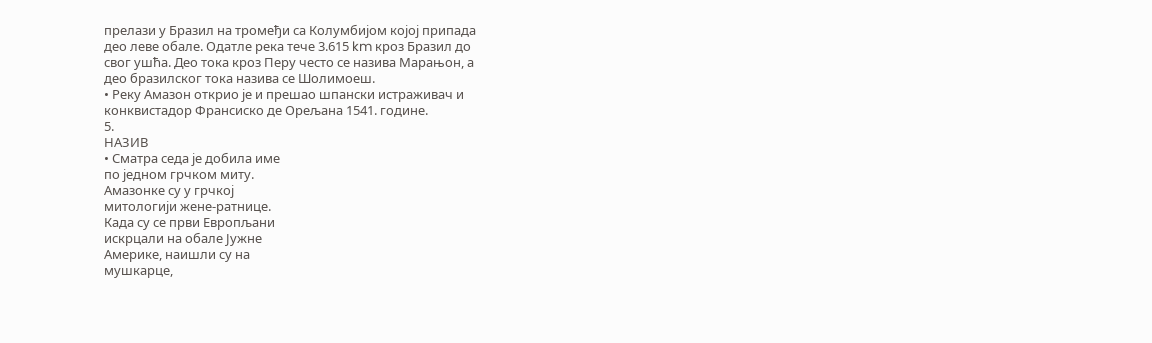прелази у Бразил на тромеђи са Колумбијом којој припада
део леве обале. Одатле река тече 3.615 km кроз Бразил до
свог ушћа. Део тока кроз Перу често се назива Марањон, а
део бразилског тока назива се Шолимоеш.
• Реку Амазон открио је и прешао шпански истраживач и
конквистадор Франсиско де Орељана 1541. године.
5.
НАЗИВ
• Сматра седа је добила име
по једном грчком миту.
Амазонке су у грчкој
митологији жене-ратнице.
Када су се први Европљани
искрцали на обале Јужне
Америке, наишли су на
мушкарце,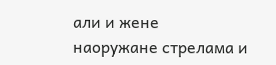али и жене
наоружане стрелама и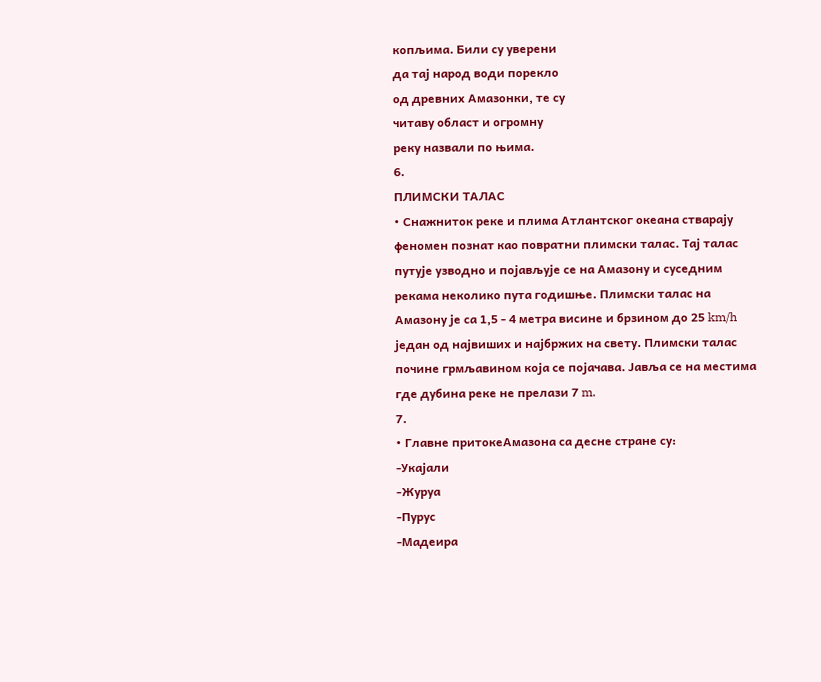копљима. Били су уверени
да тај народ води порекло
од древних Амазонки, те су
читаву област и огромну
реку назвали по њима.
6.
ПЛИМСКИ ТАЛАС
• Снажниток реке и плима Атлантског океана стварају
феномен познат као повратни плимски талас. Тај талас
путује узводно и појављује се на Амазону и суседним
рекама неколико пута годишње. Плимски талас на
Амазону је са 1,5 - 4 метра висине и брзином до 25 km/h
један од највиших и најбржих на свету. Плимски талас
почине грмљавином која се појачава. Јавља се на местима
где дубина реке не прелази 7 m.
7.
• Главне притокеАмазона са десне стране су:
-Укајали
-Журуа
-Пурус
-Мадеира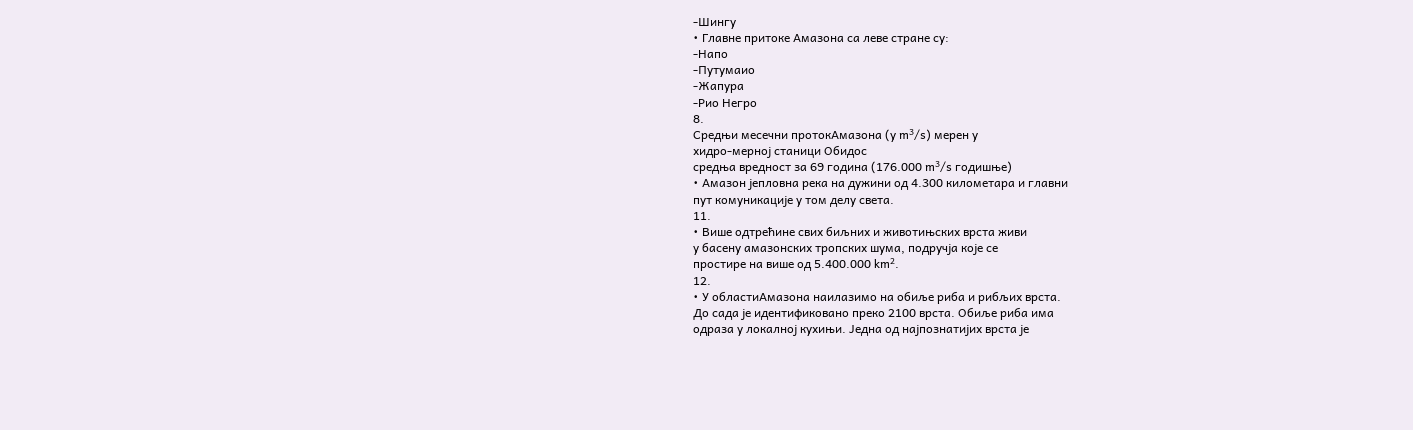-Шингу
• Главне притоке Амазона са леве стране су:
-Напо
-Путумаио
-Жапура
-Рио Негро
8.
Средњи месечни протокАмазона (у m³/s) мерен у
хидро-мерној станици Обидос
средња вредност за 69 година (176.000 m³/s годишње)
• Амазон јепловна река на дужини од 4.300 километара и главни
пут комуникације у том делу света.
11.
• Више одтрећине свих биљних и животињских врста живи
у басену амазонских тропских шума, подручја које се
простире на више од 5.400.000 km².
12.
• У областиАмазона наилазимо на обиље риба и рибљих врста.
До сада је идентификовано преко 2100 врста. Обиље риба има
одраза у локалној кухињи. Једна од најпознатијих врста je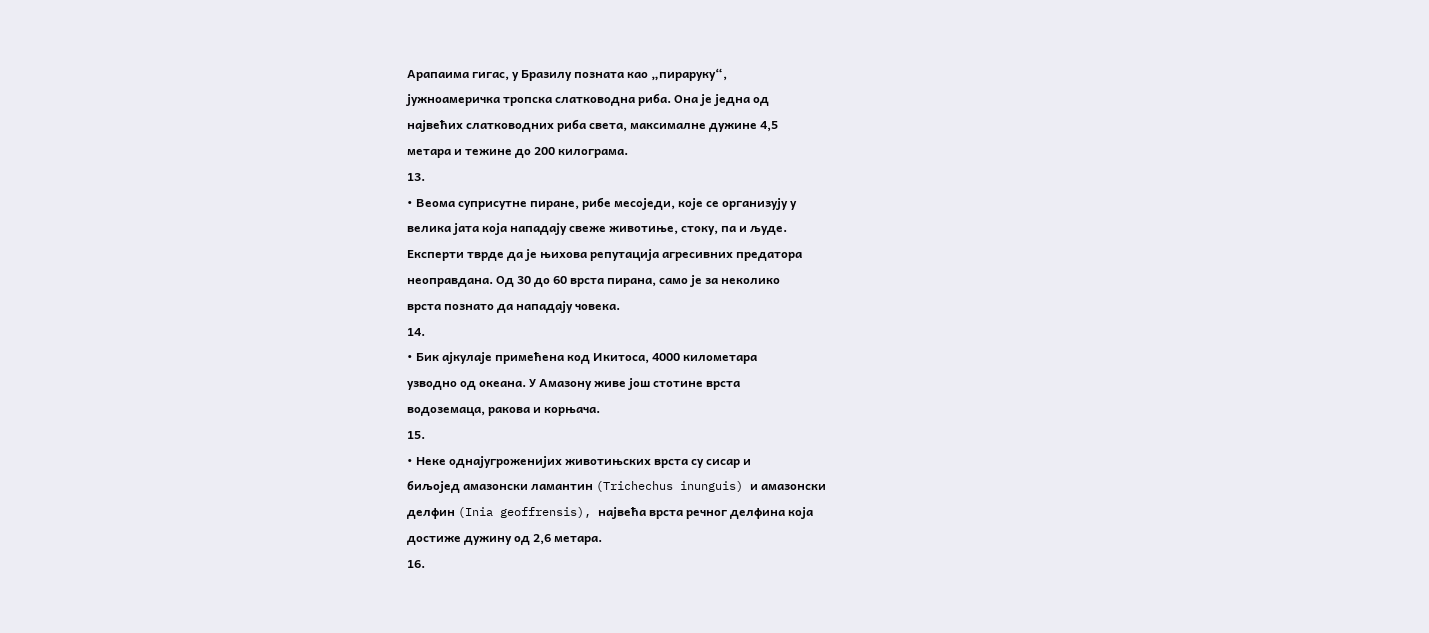Арапаима гигас, у Бразилу позната као „пираруку“,
јужноамеричка тропска слатководна риба. Она је једна од
највећих слатководних риба света, максималне дужине 4,5
метара и тежине до 200 килограма.
13.
• Веома суприсутне пиране, рибе месоједи, које се организују у
велика јата која нападају свеже животиње, стоку, па и људе.
Експерти тврде да је њихова репутација агресивних предатора
неоправдана. Од 30 до 60 врста пирана, само је за неколико
врста познато да нападају човека.
14.
• Бик ајкулаје примећена код Икитоса, 4000 километара
узводно од океана. У Амазону живе још стотине врста
водоземаца, ракова и корњача.
15.
• Неке однајугроженијих животињских врста су сисар и
биљојед амазонски ламантин (Trichechus inunguis) и aмазонски
делфин (Inia geoffrensis), највећа врста речног делфина која
достиже дужину од 2,6 метара.
16.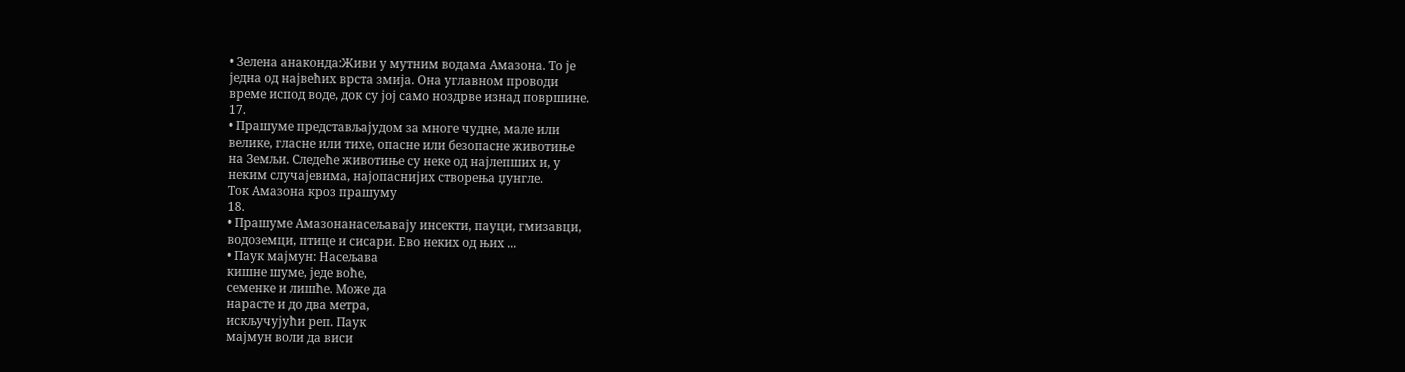• Зелена анаконда:Живи у мутним водама Амазона. То је
једна од највећих врста змија. Она углавном проводи
време испод воде, док су јој само ноздрве изнад површине.
17.
• Прашуме представљајудом за многе чудне, мале или
велике, гласне или тихе, опасне или безопасне животиње
на Земљи. Следеће животиње су неке од најлепших и, у
неким случајевима, најопаснијих створења џунгле.
Ток Амазона кроз прашуму
18.
• Прашуме Амазонанасељавају инсекти, пауци, гмизавци,
водоземци, птице и сисари. Ево неких од њих ...
• Паук мајмун: Насељава
кишне шуме, једе воће,
семенке и лишће. Може да
нарасте и до два метра,
искључујући реп. Паук
мајмун воли да виси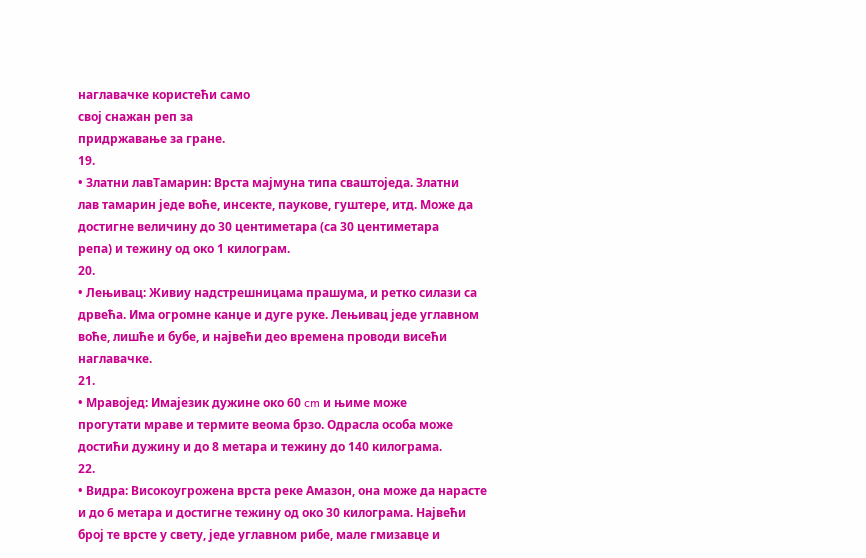наглавачке користећи само
свој снажан реп за
придржавање за гране.
19.
• Златни лавТамарин: Врста мајмуна типа сваштоједа. Златни
лав тамарин једе воће, инсекте, паукове, гуштере, итд. Може да
достигне величину до 30 центиметара (са 30 центиметара
репа) и тежину од око 1 килограм.
20.
• Лењивац: Живиу надстрешницама прашума, и ретко силази са
дрвећа. Има огромне канџе и дуге руке. Лењивац једе углавном
воће, лишће и бубе, и највећи део времена проводи висећи
наглавачке.
21.
• Мравојед: Имајезик дужине око 60 cm и њиме може
прогутати мраве и термите веома брзо. Одрасла особа може
достићи дужину и до 8 метара и тежину до 140 килограма.
22.
• Видра: Високоугрожена врста реке Амазон, она може да нарасте
и до 6 метара и достигне тежину од око 30 килограма. Највећи
број те врсте у свету, једе углавном рибе, мале гмизавце и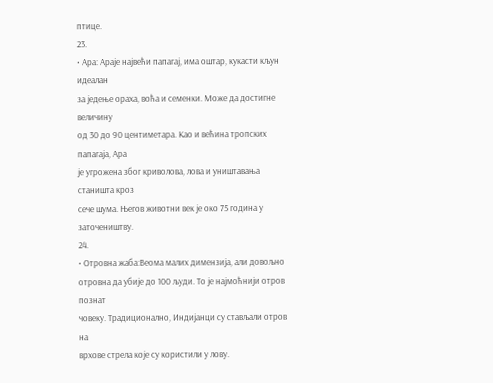птице.
23.
• Ара: Араје највећи папагај, има оштар, кукасти кљун идеалан
за једење ораха, воћа и семенки. Може да достигне величину
од 30 до 90 центиметара. Као и већина тропских папагаја, Ара
је угрожена због криволова, лова и уништавања станишта кроз
сече шума. Његов животни век је око 75 година у
заточеништву.
24.
• Отровна жаба:Веома малих димензија, али довољно
отровна да убије до 100 људи. То је најмоћнији отров познат
човеку. Традиционално, Индијанци су стављали отров на
врхове стрела које су користили у лову.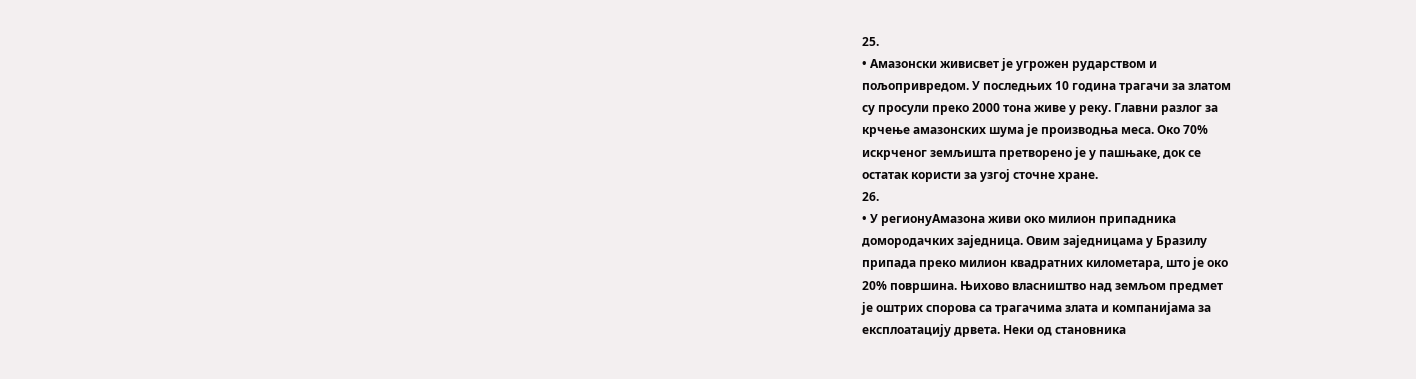25.
• Амазонски живисвет је угрожен рударством и
пољопривредом. У последњих 10 година трагачи за златом
су просули преко 2000 тона живе у реку. Главни разлог за
крчење амазонских шума је производња меса. Око 70%
искрченог земљишта претворено је у пашњаке, док се
остатак користи за узгој сточне хране.
26.
• У регионуАмазона живи око милион припадника
домородачких заједница. Овим заједницама у Бразилу
припада преко милион квадратних километара, што је око
20% површина. Њихово власништво над земљом предмет
је оштрих спорова са трагачима злата и компанијама за
експлоатацију дрвета. Неки од становника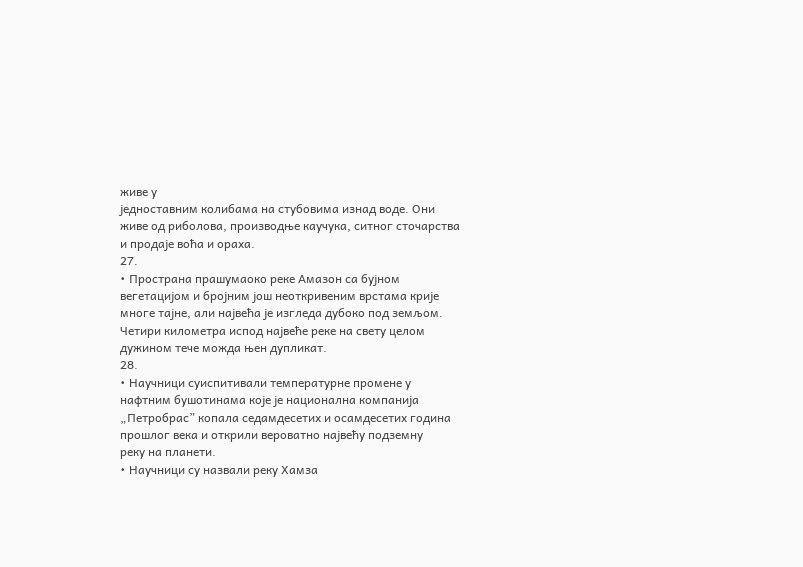живе у
једноставним колибама на стубовима изнад воде. Они
живе од риболова, производње каучука, ситног сточарства
и продаје воћа и ораха.
27.
• Пространа прашумаоко реке Амазон са бујном
вегетацијом и бројним још неоткривеним врстама крије
многе тајне, али највећа је изгледа дубоко под земљом.
Четири километра испод највеће реке на свету целом
дужином тече можда њен дупликат.
28.
• Научници суиспитивали температурне промене у
нафтним бушотинама које је национална компанија
„Петробрас” копала седамдесетих и осамдесетих година
прошлог века и открили вероватно највећу подземну
реку на планети.
• Научници су назвали реку Хамза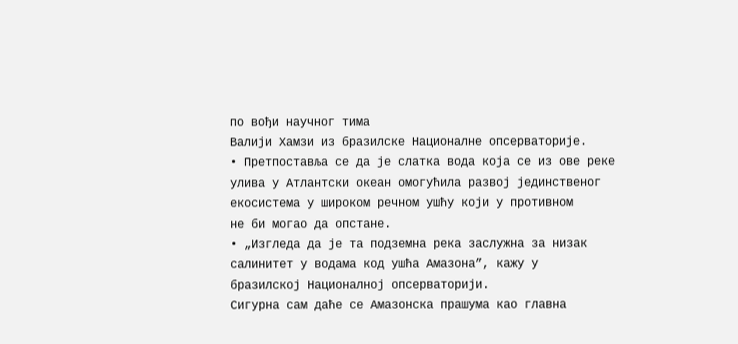по вођи научног тима
Валији Хамзи из бразилске Националне опсерваторије.
• Претпоставља се да је слатка вода која се из ове реке
улива у Атлантски океан омогућила развој јединственог
екосистема у широком речном ушћу који у противном
не би могао да опстане.
• „Изгледа да је та подземна река заслужна за низак
салинитет у водама код ушћа Амазона”, кажу у
бразилској Националној опсерваторији.
Сигурна сам даће се Амазонска прашума као главна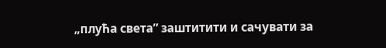„плућа света” заштитити и сачувати за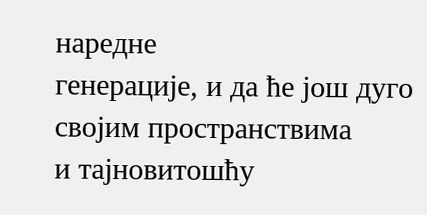наредне
генерације, и да ће још дуго својим пространствима
и тајновитошћу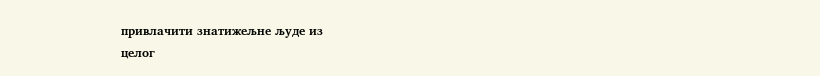привлачити знатижељне људе из
целог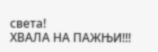света!
ХВАЛА НА ПАЖЊИ!!!